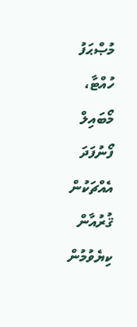މުޞްޙަފު ހުއްޓާ، މޯބައިލް ފޯނުފަދަ އެއްޗަކުން ޤުރުއާން ކިޔެވުމުން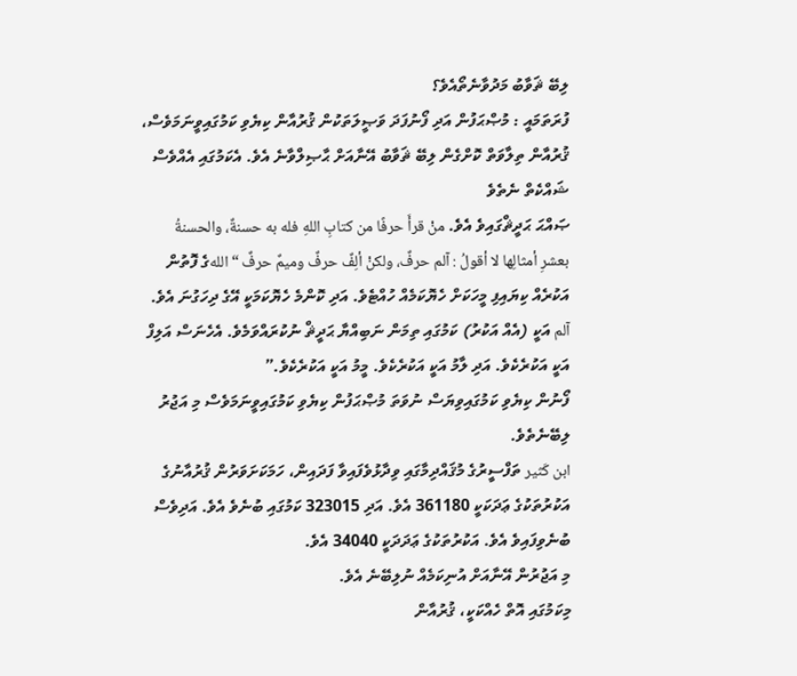ލިބޭ ޘަވާބު މަދުވާނެތޯއެވެ؟
ފުރަތަމައީ : މުޞްޙަފުން އަދި ފޯނުފަދަ ވަޞީލަތަކުން ޤުރުއާން ކިޔެވި ކަމުގައިވީނަމަވެސް، ޤުރުއާން ތިލާވަތް ކޮށްގެން ލިބޭ ޘަވާބު އޭނާއަށް ޙާޞިލްވާނެ އެވެ. އެކަމުގައި އެއްވެސް ޝައްކެތް ނެތެވެ
ޞައްޙަ ޙަދީޘްގައިވެ އެވެ. منْ قرأَ حرفًا من كتابِ اللهِ فله به حسنةٌ، والحسنةُ بعشرِ أمثالِها لا أقولُ : آلم حرفٌ، ولكنْ ألِفٌ حرفٌ وميمٌ حرفٌ “اللهގެ ފޮތުން އަކުރެއް ކިޔައިފި މީހަކަށް ހެޔޮކަމެއް ހުއްޓެވެ. އަދި ކޮންމެ ހެޔޮކަމަކީ އޭގެ ދިހަގުނަ އެވެ. آلم އަކީ (އެއް އަކުރު) ކަމުގައި ތިމަން ނަބިއްޔާ ޙަދީޘް ނުކުރައްވަމެވެ. އެހެނަސް އަލިފް އަކީ އަކުރެކެވެ. އަދި ލާމު އަކީ އަކުރެކެވެ. މީމު އަކީ އަކުރެކެވެ.”
ފޯނުން ކިޔެވި ކަމުގައިވިޔަސް ނުވަތަ މުޞްޙަފުން ކިޔެވި ކަމުގައިވީނަމަވެސް މި އަޖުރު ލިބޭނެތެވެ.
ابن كَثير ތަފްސީރުގެ މުޤައްދިމާގައި ވިދާޅުވެފައިވާ ފަދައިން، ހަމަކަށަވަރުން ޤުރުއާނުގެ އަކުރުތަކުގެ ޢަދަކަކީ 361180 އެވެ. އަދި 323015 ކަމުގައި ބުނެވެ އެވެ. އަދިވެސް ބުނެވިފައިވެ އެވެ. އަކުރުތަކުގެ ޢަދަދަކީ 34040 އެވެ.
މި އަޖުރުން އޭނާއަށް އުނިކަމެއް ނުލިބޭނެ އެވެ.
މިކަމުގައި އޮތް ހެއްކަކީ، ޤުރުއާން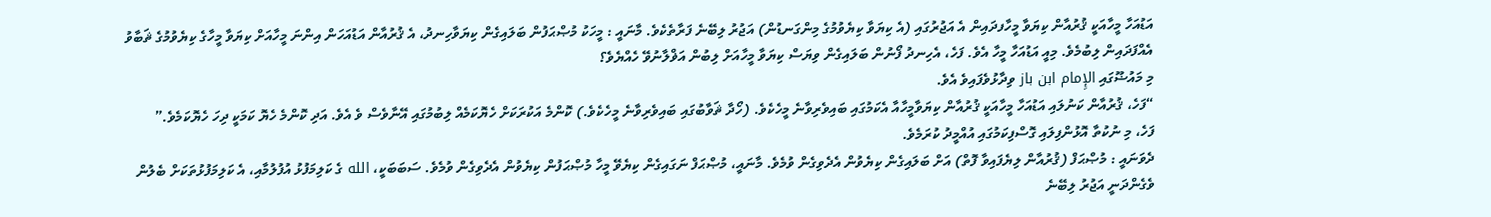އަޑުއަހާ މީހާއަކީ ޤުރުއާން ކިޔަވާ މީހާފދައިން އެ އަޖުރުގައި (އެ ކިޔަވާ ކިޔެވުމުގެ މިންގަނޑުން) އަޖުރު ލިބޭނެ ފަރާތެކެވެ. މާނައީ : މީހަކު މުޞްޙަފުން ބަލައިގެން ކިޔަވާހިނދު، އެ ޤުރުއާން އަޑުއަހަން އިންނަ މީހާއަށް ކިޔަވާ މީހާގެ ކިޔެވުމުގެ ޘަބާވު އެއްފަދައިން ލިބުމެވެ. މިއީ އަޑުއަހާ މީހާ އެވެ. ފަހެ، އެހިނދު ފޯނުން ބަލައިގެން ވިޔަސް ކިޔަވާ މީހާއަށް ލިބުން އަޥްލާނުވޭ ހެއްޔެވެ؟
މި މައުޟޫގައި الإِمام ابن باز ވިދާޅުވެފައިވެ އެވެ.
“ފަހެ، ޤުރުއާން ކަނުލައި އަޑުއަހާ މީހާއަކީ ޤުރުއާން ކިޔަވާމީހާއާ އެކަމުގައި ބައިވެރިވާނެ މީހެކެވެ. (ހޯދާ ޘަވާބުގައި ބައިވެރިވާނެ މީހެކެވެ.) ކޮންމެ އަކުރަކަށް ހެޔޮކަމެއް ލިބުމުގައި އޭނާވެސް ވެ އެވެ. އަދި ކޮންމެ ހެޔޮ ކަމަކީ ދިހަ ހެޔޮކަމެވެ.”
ފަހެ، މި ނުކުތާ އޮޅުންފިލައި ގޮސްފިކަމުގައި އުއްމީދު ކުރަމެވެ.
ދެވަނައީ : މުޞްޙަފް (ޤުރުއާން ލިޔެފައިވާ ފޮތް) އަށް ބަލައިގެން ކިޔެވުން އެދެވިގެން ވުމެވެ. މާނައީ، މުޞްޙަފް ނަގައިގެން ކިޔެވޭ މީހާ މުޞްޙަފުން ކިޔެވުން އެދެވިގެން ވުމެވެ. ސަބަބަކީ، الله ގެ ކަލިމަފުޅު އުފުލުމާއި، އެ ކަލިމަފުޅުތަކަށް ބެލުން ވެގެންދަނީ އަޖުރު ލިބޭނެ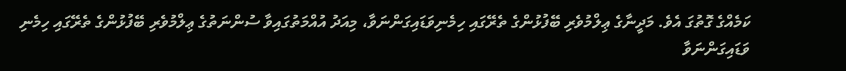ކަމެއްގެ ގޮތުގަ އެވެ. މަދީނާގެ ޢިލްމުވެރި ބޭފުޅުންގެ ތެރޭގައި ހިމެނިވަޑައިގަންނަވާ، މިއަދު އުއްމަތުގައިވާ ސުންނަތުގެ ޢިލްމުވެރި ބޭފުޅުންގެ ތެރޭގައި ހިމެނި ވަޑައިގަންނަވާ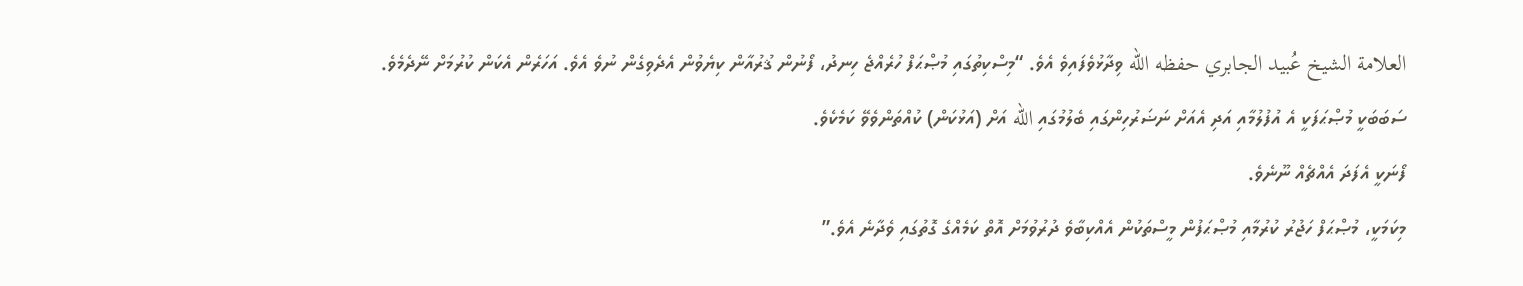العلامة الشيخ عُبيد الجابري حفظه الله ވިދާޅުވެފައިވެ އެވެ. “މިސްކިތުގައި މުޞްޙަފް ހުރެއްޖެ ހިނދު، ފޯނުން ޤުރުއާން ކިޔެވުން އެދެވިގެން ނުވެ އެވެ. އަހަރެން އެކަން ކުރުމަށް ނޭދެމެވެ. ސަބަބަކީ މުޞްޙަފަކީ އެ އުފުލުމާއި އަދި އެއަށް ނަޟަރުހިންގައި ބެލުމުގައި الله އަށް (އަޅުކަން) ކުއްތަންވެވޭ ކަމެކެވެ.
ފޯނަކީ އެފަދަ އެއްޗެއް ނޫނެވެ.
މިކަމަކީ، މުޞްޙަފް ހަޖުރު ކުރުމާއި މުޞްޙަފުން މީސްތަކުން އެއްކިބާވެ ދުރުވުމަށް އޮތް ކަމެއްގެ ގޮތުގައި ވެދާނެ އެވެ.”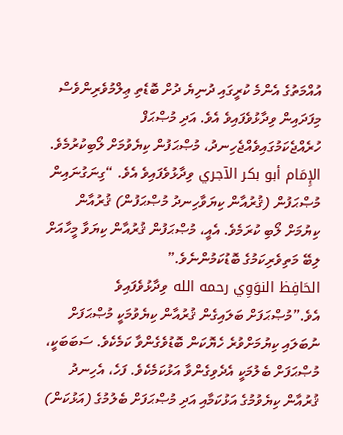އުއްމަތުގެ އެންމެ ކުރީގައި ދުނިޔެ ދުށް ބޮޑެތި ޢިލްމުވެރިންވެސް މިފަދައިން ވިދާޅުވެފައިވެ އެވެ. އަދި މުޞްޙަފް ހުރެއްޖެކަމުގައިވެއްޖެހިނދު، މުޞްޙަފުން ކިޔެވުމަށް ލޯބިކުރުމެވެ. الإِمَام أبو بكر الآجري ވިދާޅުވެފައިވެ އެވެ. “ގިނަގުނައިން މުޞްޙަފުން (ޤުރުއާން ކިޔަވާހިނދު މުޞްޙަފުން) ޤުރުއާން ކިޔުމަށް ލޯބި ކުރަމެވެ. އެއީ، މުޞްޙަފުން ޤުރުއާން ކިޔަވާ މީހާއަށް ލިބޭ މަތިވެރިކަމުގެ ބޮޑުކަމުންނެވެ.”
الحَافِظ النوَوِي رحمه الله ވިދާޅުވެފައިވެ އެވެ.”މުޞްޙަފަށް ބަލައިގެން ޤުރުއާން ކިޔެވުމަކީ މުޞްޙަފަށް ނުބަލައި ކިޔުމަށްވުރެ ހެޔޮކަން ބޮޑުވެގެންވާ ކަމެކެވެ. ސަބަބަކީ، މުޞްޙަފަށް ބެލުމަކީ އެދެވިގެންވާ އަޅުކަމެކެވެ. ފަހެ، އެހިނދު ޤުރުއާން ކިޔެވުމުގެ އަޅުކަމާއި އަދި މުޞްޙަފަށް ބެލުމުގެ (އަޅުކަން)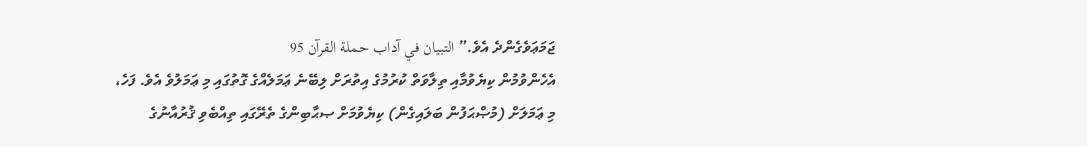ޖަމަޢަވެގެންދެ އެވެ.” التبيان في آداب حملة القرآن 95
އެހެންވުމުން ކިޔެވުމާއި ތިލާވަތް ކުރުމުގެ އިތުރަށް ލިބޭނެ ޢަމަލެއްގެ ގޮތުގައި މި ޢަމަލުވެ އެވެ. ފަހެ، މި ޢަމަލަށް (މުޞްޙަފުން ބަލައިގެން) ކިޔެވުމަށް ޞޙާބިންގެ ތެރޭގައި ތިއްބެވި ޤުރުއާނުގެ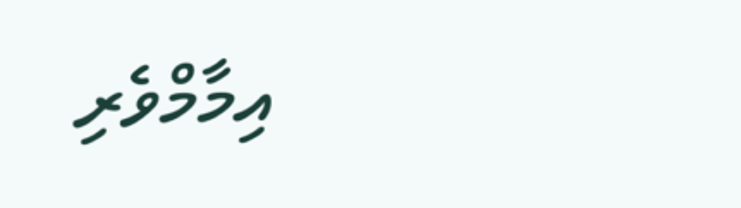އިމާމްވެރި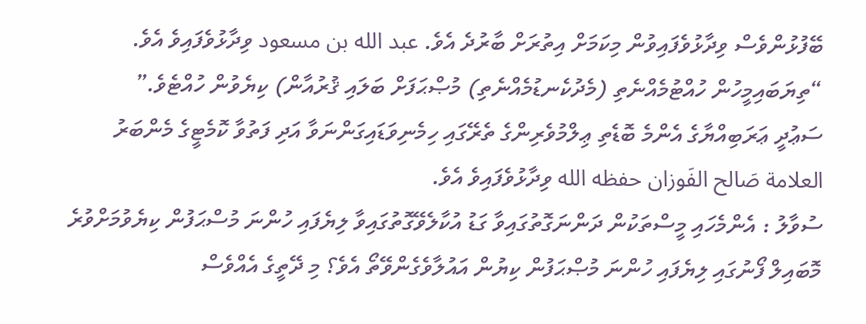ބޭފުޅުންވެސް ވިދާޅުވެފައިވުން މިކަމަށް އިތުރަށް ބާރުދެ އެވެ. عبد الله بن مسعود ވިދާޅުވެފައިވެ އެވެ. “ތިޔަބައިމީހުން ހުއްޓުމެއްނެތި (މެދުކެނޑުމެއްނެތި) މުޞްޙަފަށް ބަލައި ޤުރުއާން) ކިޔެވުން ހުއްޓެވެ.”
ސަޢުދީ ޢަރަބިއްޔާގެ އެންމެ ބޮޑެތި ޢިލްމުވެރިންގެ ތެރޭގައި ހިމެނިވަޑައިގަންނަވާ އަދި ފަތުވާ ކޮމެޓީގެ މެންބަރު العلامة صَالح الفَوزان حفظه الله ވިދާޅުވެފައިވެ އެވެ.
ސުވާލު : އެންމެހައި މީސްތަކުން ދަންނަގޮތުގައިވާ ގަޑު އުކާލެވޭގޮތުގައިވާ ލިޔެފައި ހުންނަ މުސްޙަފުން ކިޔެވުމަށްވުރެ މޮބައިލް ފޯނުގައި ލިޔެފައި ހުންނަ މުޞްޙަފުން ކިޔުން އައުލާވެގެންވޭތޯ އެވެ؟ މި ދޭތީގެ އެއްވެސް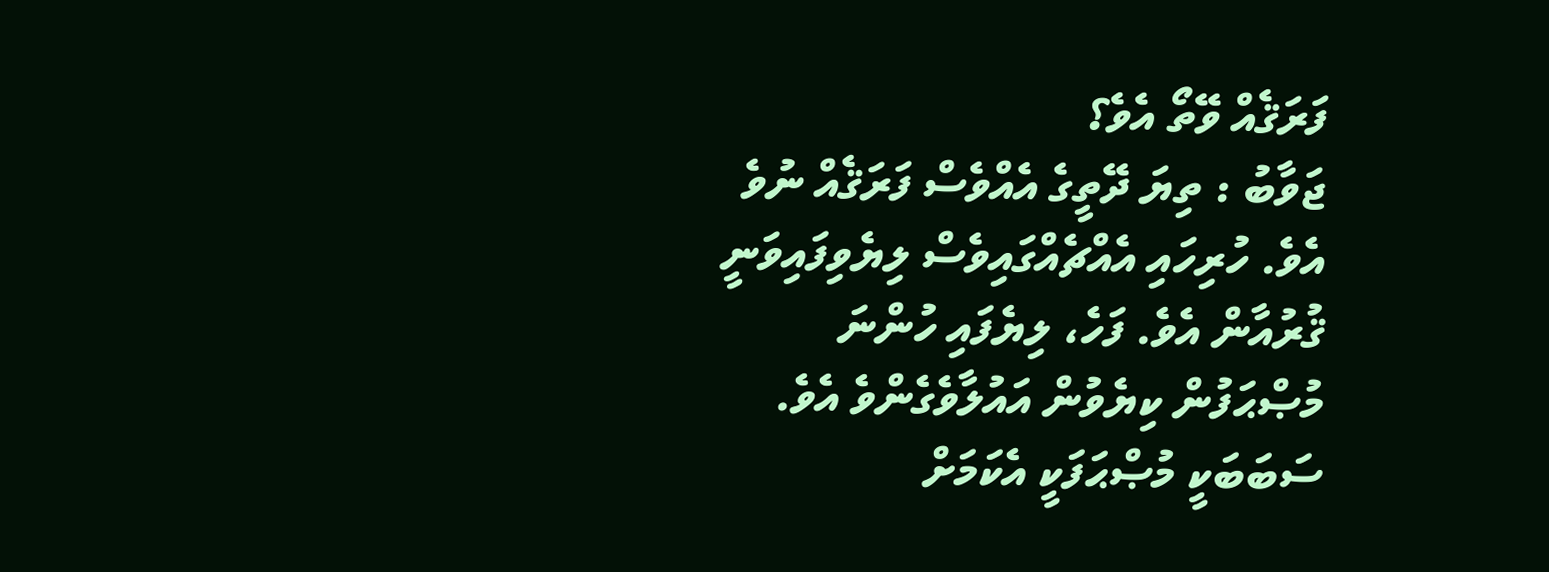ފަރަޤެއް ވޭތޯ އެވެ؟
ޖަވާބު : ތިޔަ ދޭތީގެ އެއްވެސް ފަރަޤެއް ނުވެ އެވެ. ހުރިހައި އެއްޗެއްގައިވެސް ލިޔެވިފައިވަނީ ޤުރުއާން އެވެ. ފަހެ، ލިޔެފައި ހުންނަ މުޞްޙަފުން ކިޔެވުން އައުލާވެގެންވެ އެވެ. ސަބަބަކީ މުޞްޙަފަކީ އެކަމަށް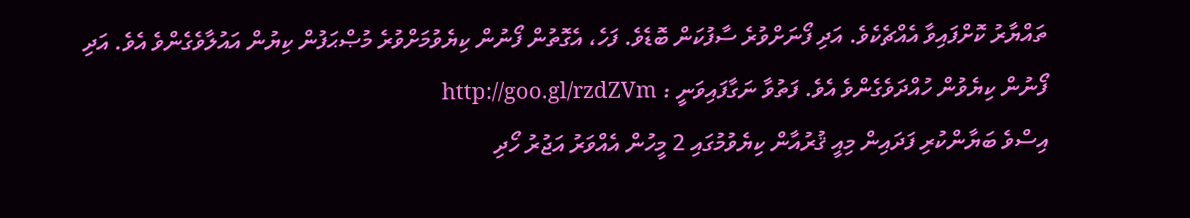ތައްޔާރު ކޮށްފައިވާ އެއްޗެކެވެ. އަދި ފޯނަށްވުރެ ސާފުކަން ބޮޑެވެ. ފަހެ، އެގޮތުން ފޯނުން ކިޔެވުމަށްވުރެ މުޞްޙަފުން ކިޔުން އައުލާވެގެންވެ އެވެ. އަދި ފޯނުން ކިޔެވުން ހުއްދަވެގެންވެ އެވެ. ފަތުވާ ނަގާފައިވަނީ : http://goo.gl/rzdZVm
އިސްވެ ބަޔާންކުރި ފަދައިން މިއީ ޤުރުއާން ކިޔެވުމުގައި 2 މީހުން އެއްވަރު އަޖުރު ހޯދި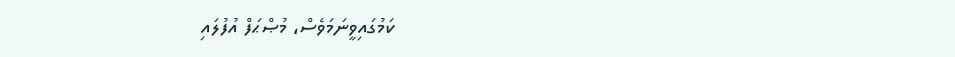ކަމުގައިވީނަމަވެސް، މުޞްޙަފް އުފުލައި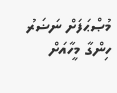މުޞްޙަފަށް ނަޟަރު ހިންގާ މީހާއަށް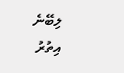ލިބޭނެ އިތުރު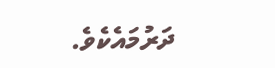ދަރުމައެކެވެ.